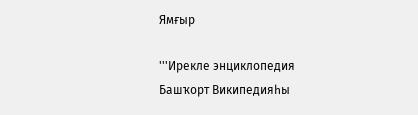Ямғыр

'''Ирекле энциклопедия Башҡорт Википедияһы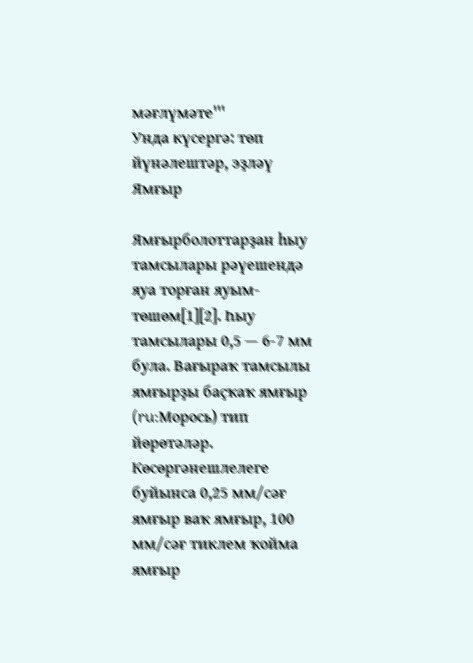мәғлүмәте'''
Унда күсергә: төп йүнәлештәр, эҙләү
Ямғыр

Ямғырболоттарҙан һыу тамсылары рәүешендә яуа торған яуым-төшөм[1][2]. Һыу тамсылары 0,5 — 6-7 мм була. Вағыраҡ тамсылы ямғырҙы баҫҡаҡ ямғыр (ru:Морось) тип йөрөтәләр. Көсөргәнешлелеге буйынса 0,25 мм/сәғ ямғыр ваҡ ямғыр, 100 мм/сәғ тиклем ҡойма ямғыр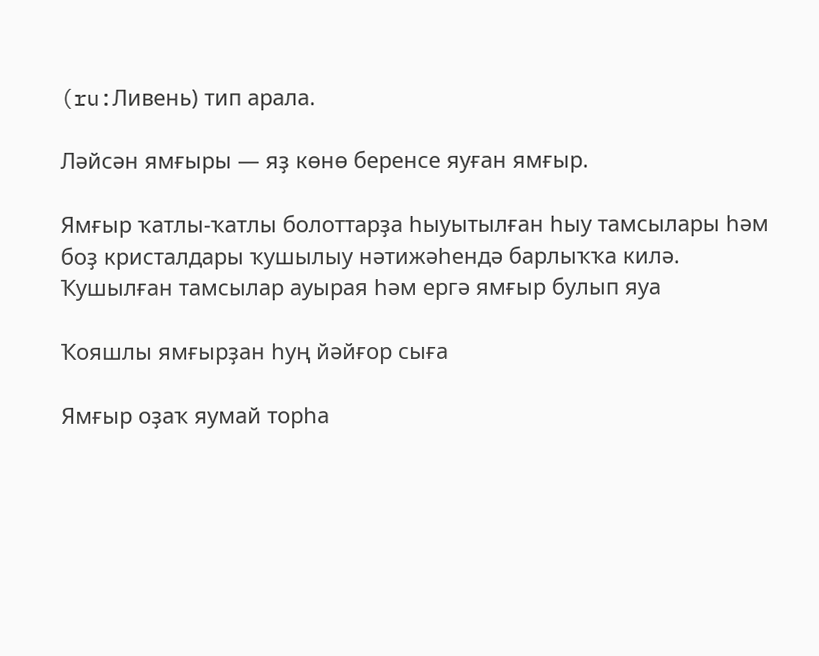(ru:Ливень) тип арала.

Ләйсән ямғыры — яҙ көнө беренсе яуған ямғыр.

Ямғыр ҡатлы-ҡатлы болоттарҙа һыуытылған һыу тамсылары һәм боҙ кристалдары ҡушылыу нәтижәһендә барлыҡҡа килә. Ҡушылған тамсылар ауырая һәм ергә ямғыр булып яуа

Ҡояшлы ямғырҙан һуң йәйғор сыға

Ямғыр оҙаҡ яумай торһа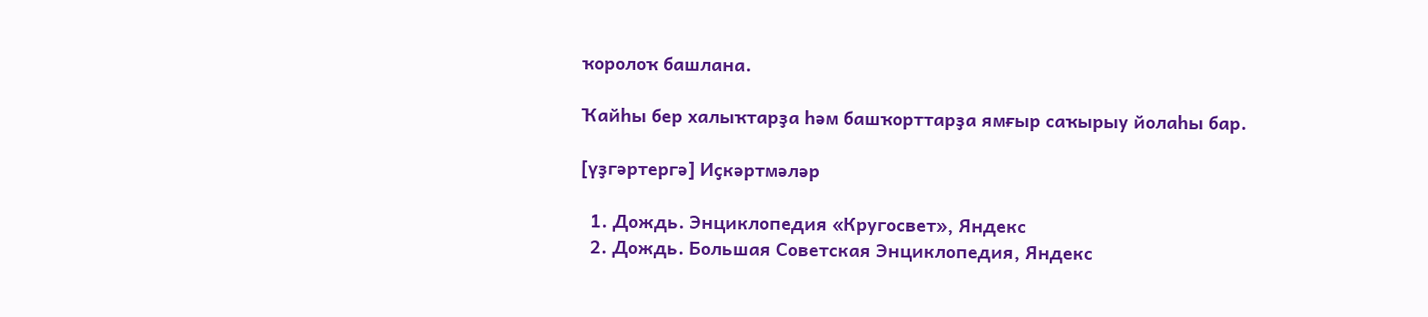ҡоролоҡ башлана.

Ҡайһы бер халыҡтарҙа һәм башҡорттарҙа ямғыр саҡырыу йолаһы бар.

[үҙгәртергә] Иҫкәртмәләр

  1. Дождь. Энциклопедия «Кругосвет», Яндекс
  2. Дождь. Большая Советская Энциклопедия, Яндекс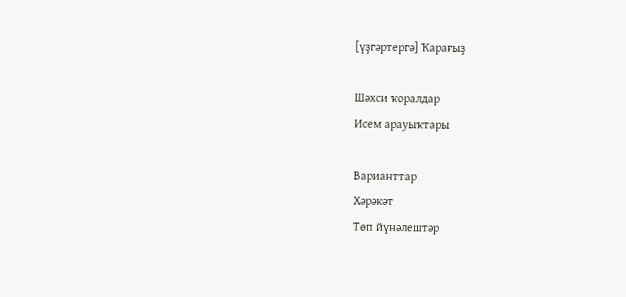[үҙгәртергә] Ҡарағыҙ

Шәхси ҡоралдар
Исем арауыҡтары

Варианттар
Хәрәкәт
Төп йүнәлештәр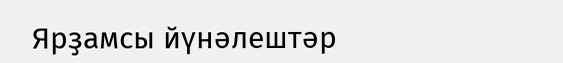Ярҙамсы йүнәлештәр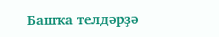Башҡа телдәрҙә